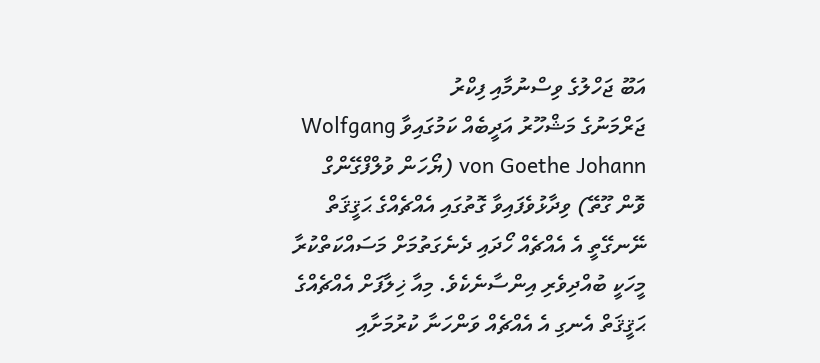އަބޫ ޖަހްލުގެ ވިސްނުމާއި ފިކްރު
ޖަރްމަނުގެ މަޝްހޫރު އަދީބެއް ކަމުގައިވާ Wolfgang von Goethe Johann (ޔޯހަން ވުލްފްގޭންގް ވޮން ގޫތޭ) ވިދާޅުވެފައިވާ ގޮތުގައި އެއްޗެއްގެ ޙަޤީޤަތް ނޭނގޭތީ އެ އެއްޗެއް ހޯދައި ދެނެގަތުމަށް މަސައްކަތްކުރާ މީހަކީ ބުއްދިވެރި އިންސާނެކެވެ. މިއާ ޚިލާފަށް އެއްޗެއްގެ ޙަޤީޤަތް އެނގި އެ އެއްޗެއް ވަންހަނާ ކުރުމަށާއި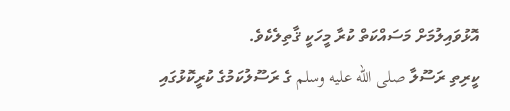އޮޅުވައިލުމަށް މަސައްކަތް ކުރާ މީހަކީ ޤާތިލެކެވެ.
ކީރިތި ރަސޫލާ صلى الله عليه وسلم ގެ ރަސޫލުކަމުގެ ކުރީކޮޅުގައި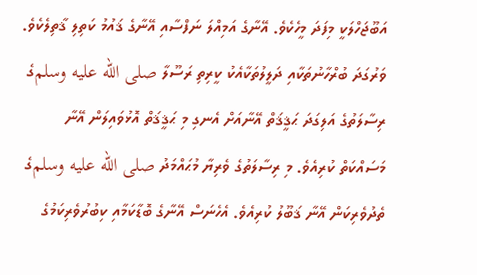އަބޫޖަހްލަކީ މިފަދަ މީހެކެވެ. އޭނާގެ އަމިއްލަ ނަފްސާއި އޭނާގެ ޤައުމު ކަތިލި ޤާތިލެކެވެ. ވަރުގަދަ ބުރްހާނުތަކާއި ދަލީލުތަކާއެކު ކީރިތި ރަސޫލާ صلى الله عليه وسلمގެ ރިސާލަތުގެ އަލިގަދަ ޙަޤީޤަތް އޭނާއަށް އެނގި މި ޙަޤީޤަތް އޮޅުވައިލަން އޭނާ މަސައްކަތް ކުރިއެވެ. މި ރިސާލަތުގެ ވެރިޔާ މުޙައްމަދު صلى الله عليه وسلمގެ ތެދުވެރިކަން އޭނާ ޤަބޫލު ކުރިއެވެ. އެހެނަސް އޭނާގެ ބޮޑާކަމާއި ކިބުރުވެރިކަމުގެ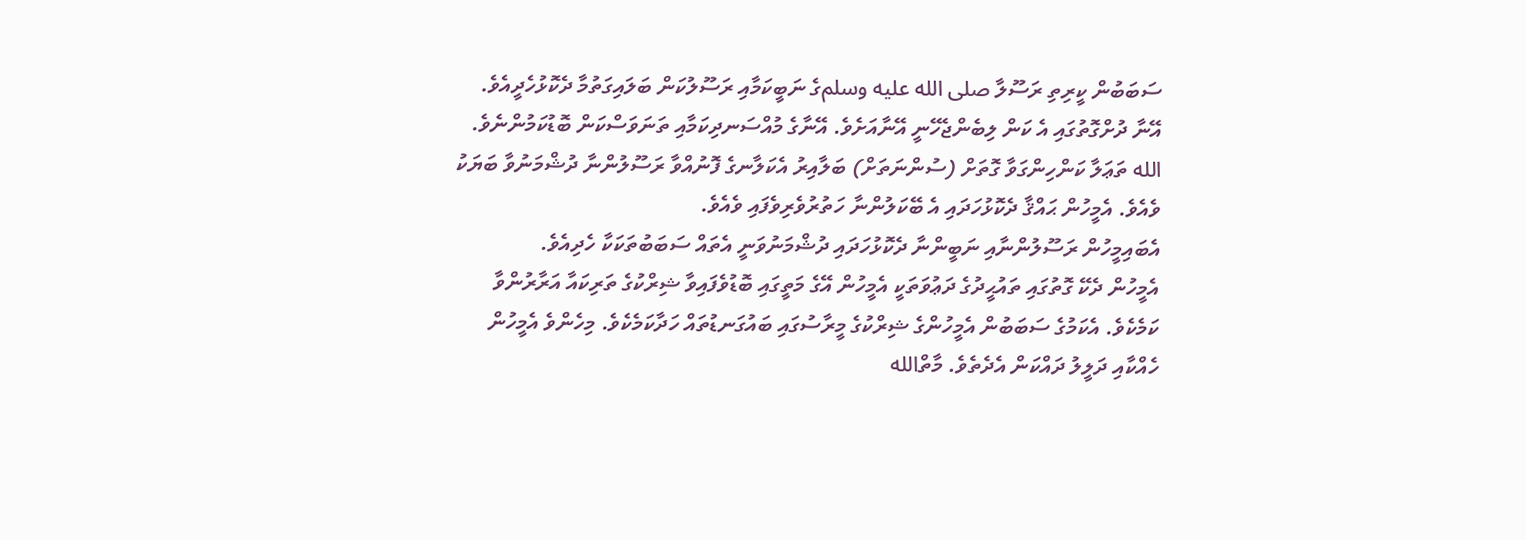ސަބަބުން ކީރިތި ރަސޫލާ صلى الله عليه وسلمގެ ނަބީކަމާއި ރަސޫލުކަން ބަލައިގަތުމާ ދެކޮޅުހެދީއެވެ. އޭނާ ދުށްގޮތުގައި އެ ކަން ލިބެންޖެހޭނީ އޭނާއަށެވެ. އޭނާގެ މުއްސަނދިކަމާއި ތަނަވަސްކަން ބޮޑުކަމުންނެވެ.
الله ތަޢަލާ ކަންހިންގަވާ ގޮތަށް (ސުންނަތަށް) ބަލާއިރު އެކަލާނގެ ފޮނުއްވާ ރަސޫލުންނާ ދުޝްމަނުވާ ބަޔަކު ވެއެވެ. އެމީހުން ޙައްޤާ ދެކޮޅުހަދައި އެ ބޭކަލުންނާ ހަތުރުވެރިވެފައި ވެއެވެ.
އެބައިމީހުން ރަސޫލުންނާއި ނަބީންނާ ދެކޮޅުހަދައި ދުޝްމަނުވަނީ އެތައް ސަބަބުތަކަކާ ހެދިއެވެ.
އެމީހުން ދެކޭ ގޮތުގައި ތައުޙީދުގެ ދަޢުވަތަކީ އެމީހުން އޭގެ މަތީގައި ބޮޑުވެފައިވާ ޝިރްކުގެ ތަރިކައާ އަރާރުންވާ ކަމެކެވެ. އެކަމުގެ ސަބަބުން އެމީހުންގެ ޝިރްކުގެ މީރާސުގައި ބައުގަނޑުތައް ހަދާކަމެކެވެ. މިހެންވެ އެމީހުން ހެއްކާއި ދަލީލު ދައްކަން އެދެތެވެ. މާތްالله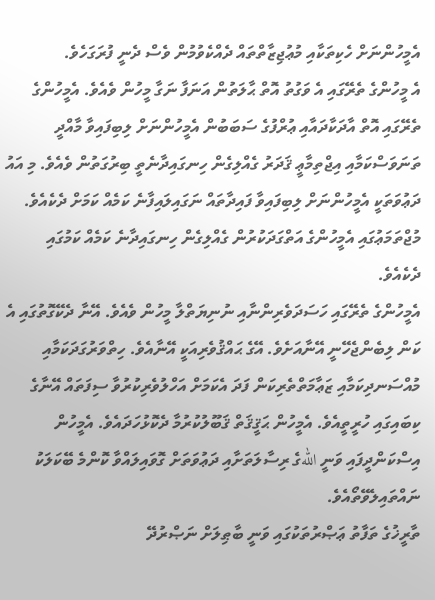އެމީހުންނަށް ހެކިތަކާއި މުޢުޖިޒާތްތައް ދެއްކެވުމުން ވެސް ދެނީ ފުރަގަހެވެ.
އެ މީހުންގެ ތެރޭގައި އެ ވަގުތު އޮތް ޙާލަތުން އަނަފާ ނަގާ މީހުން ވެއެވެ. އެމީހުންގެ ތެރޭގައި އޮތް އާދަކާދައާއި ޢުރްފުގެ ސަބަބުން އެމީހުންނަށް ލިބިފައިވާ މާއްދީ ތަނަވަސްކަމާއި އިޖްތިމާޢީ ޤަދަރު ގެއްލިގެން ހިނގައިދާނެތީ ބިރުގަތުން ވެއެވެ. މި އައު ދަޢުވަތަކީ އެމީހުންނަށް ލިބިފައިވާ ފައިދާތައް ނަގައިލައިފާނެ ކަމެއް ކަމަށް ދެކެއެވެ. މުޖްތަމަޢުގައި އެމީހުންގެ އަތްގަދަކުރުން ގެއްލިގެން ހިނގައިދާނެ ކަމެއް ކަމުގައި ދެކެއެވެ.
އެމީހުންގެ ތެރޭގައި ހަސަދަވެރިންނާއި ނުނިޔަތްލާ މީހުން ވެއެވެ. އޭނާ ދެކޭގޮތުގައި އެ ކަން ލިބެންޖެހޭނީ އޭނާއަށެވެ. އޭގެ ޙައްޤުވެރިއަކީ އޭނާއެވެ. ހިތްވަރުގަދަކަމާއި މުއްސަނދިކަމާއި ޒަޢާމަތްތެރިކަން ފަދަ އެކަމަށް އަހްލުވެރިކުރުވާ ސިފަތައް އޭނާގެ ކިބައިގައި ހުރީތީއެވެ. އެމީހުން ޙަޤީޤަތް ޤަބޫލުކުރުމާ ދެކޮޅުހަދައެވެ. އެމީހުން އިސްކަންދީފައި ވަނީ اللهގެ ރިސާލަތަށާއި ދަޢުވަތަށް ގޮވައިލައްވާ ކޮންމެ ބޭކަލަކު ނައްތައިލެވޭތޯއެވެ.
ތާރީޚުގެ ތަފާތު ޢަޞްރުތަކުގައި ވަނީ ބާޠިލަށް ނަޞްރުދޭ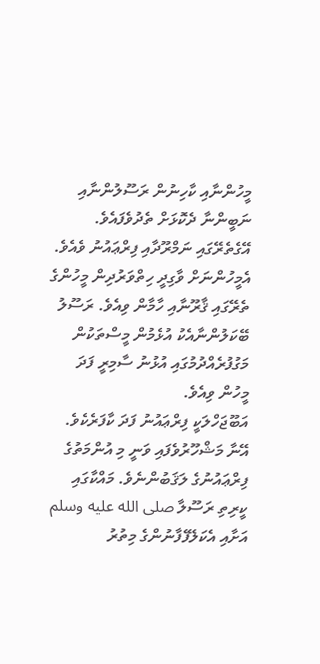މީހުންނާއި ކާހިނުން ރަސޫލުންނާއި ނަބީންނާ ދެކޮޅަށް ތެދުވެފައެވެ. އޭގެތެރޭގައި ނަމްރޫދާއި ފިރްޢައުނު ވެއެވެ. އެމީހުންނަށް ވާގިދީ ހިތްވަރުދިން މީހުންގެ ތެރޭގައި ޤާރޫނާއި ހާމާން ވިއެވެ. ރަސޫލު ބޭކަލުންނާއެކު އުޅެމުން މީސްތަކުން މަގުފުރެއްދުމުގައި އުޅުނު ސާމިރީ ފަދަ މީހުން ވިއެވެ.
އަބޫޖަހްލަކީ ފިރްޢައުނު ފަދަ ކާފަރެކެވެ. އޭނާ މަޝްހޫރުވެފައި ވަނީ މި އުންމަތުގެ ފިރްޢައުނުގެ ލަޤަބުންނެވެ. މައްކާގައި ކީރިތި ރަސޫލާ صلى الله عليه وسلم އަށާއި އެކަލޭފެފާނުންގެ މިތުރު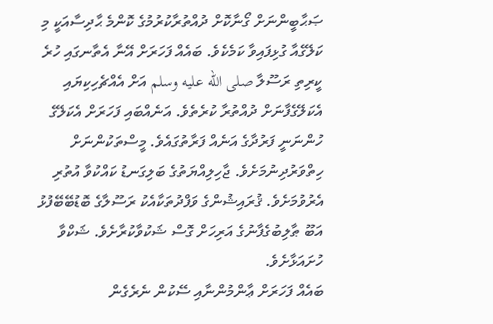ޞަޙާބީންނަށް ގޯނާކޮށް ދުއްތުރާކުރުމުގެ ކޮންމެ ޙާދިސާއަކީ މި ކަލޭގެއާ ގުޅިފައިވާ ކަމެކެވެ. ބައެއް ފަހަރަށް އޭނާ އެތާނގައި ހުރެ ކީރިތި ރަސޫލާ صلى الله عليه وسلم އަށް އެއްޗެހިކިޔައި އެކަލޭގެފާނަށް ދުއްތުރާ ކުރެތެވެ. އަނެއްބައި ފަހަރަށް އެކަލޭގެ ހުންނަނީ ފަރުދާގެ އަނެއް ފަރާތުގައެވެ. މީސްތަކުންނަށް ހިތްވަރުދިނުމަށެވެ. ޖާހިލިއްޔަތުގެ ބަލިގަނޑު ކައްކުވާ އުތުރި އެރުވުމަށެވެ. ޤުރައިޝުންގެ ވަފްދުތަކާއެކު ރަސޫލާގެ ބޮޑުބޭބޭފުޅު އަބޫ ޠާލިބުގެފާނުގެ އަރިހަށް ގޮސް ޝަކުވާކުރާށެވެ. ޝަކްވާ ހުށައަޅާށެވެ.
ބައެއް ފަހަރަށް ޢާންމުންނާއި ސޭކުން ނެރެގެން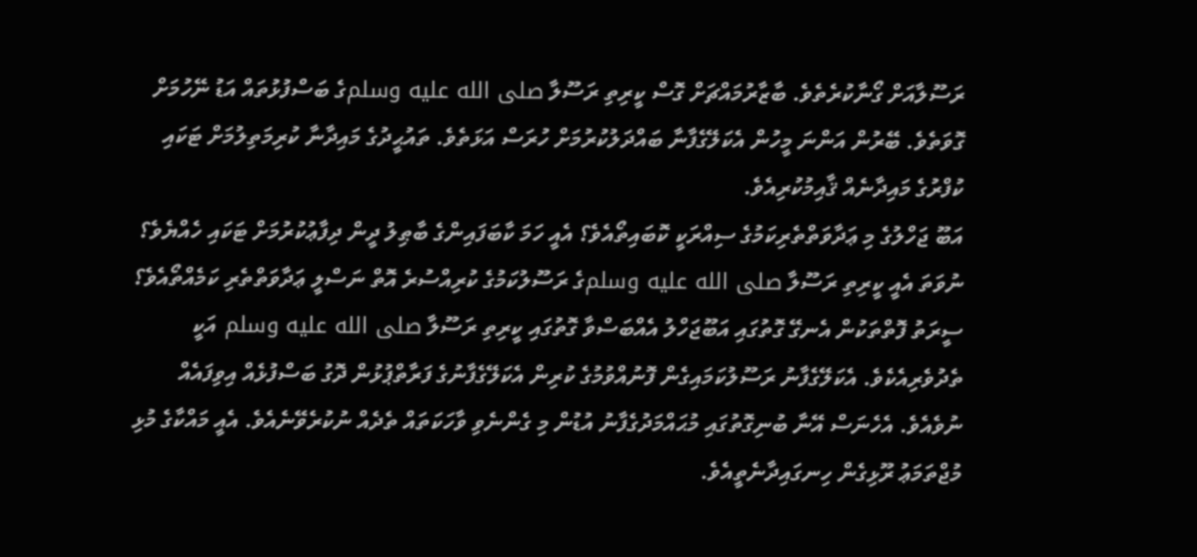ރަސޫލާއަށް ގޯނާކުރެތެވެ. ބާޒާރުމައްޗަށް ގޮސް ކީރިތި ރަސޫލާ صلى الله عليه وسلمގެ ބަސްފުޅުތައް އަޑު ނޭހުމަށް ގޮވަތެވެ. ބޭރުން އަންނަ މީހުން އެކަލޭގެފާނާ ބައްދަލުކުރުމަށް ހުރަސް އަޅަތެވެ. ތައުޙީދުގެ މައިދާނާ ކުރިމަތިލުމަށް ޓަކައި ކުފްރުގެ މައިދާނެއް ޤާއިމުކުރިއެވެ.
އަބޫ ޖަހްލުގެ މި ޢަދާވަތްތެރިކަމުގެ ސިއްރަކީ ކޮބައިތޯއެވެ؟ އެއީ ހަމަ ކާބަފައިންގެ ބާޠިލު ދީން ދިފާޢުކުރުމަށް ޓަކައި ހެއްޔެވެ؟ ނުވަތަ އެއީ ކީރިތި ރަސޫލާ صلى الله عليه وسلمގެ ރަސޫލުކަމުގެ ކުރިއްސުރެ އޮތް ނަސްލީ ޢަދާވަތްތެރި ކަމެއްތޯއެވެ؟
ސީރަތު ފޮތްތަކުން އެނގޭ ގޮތުގައި އަބޫޖަހްލު އެއްބަސްވާ ގޮތުގައި ކީރިތި ރަސޫލާ صلى الله عليه وسلم އަކީ ތެދުވެރިއެކެވެ. އެކަލޭގެފާނު ރަސޫލުކަމައިގެން ފޮނުއްވުމުގެ ކުރިން އެކަލޭގެފާނުގެ ފަރާތްޕުޅުން ދޮގު ބަސްފުޅެއް އިވިފައެއް ނުވެއެވެ. އެހެނަސް އޭނާ ބުނިގޮތުގައި މުޙައްމަދުގެފާނު އުޑުން މި ގެންނެވި ވާހަކަތައް ތެދެއް ނުކުރެވޭނެއެވެ. އެއީ މައްކާގެ މުޅި މުޖްތަމަޢު ރޫޅިގެން ހިނގައިދާނެތީއެވެ.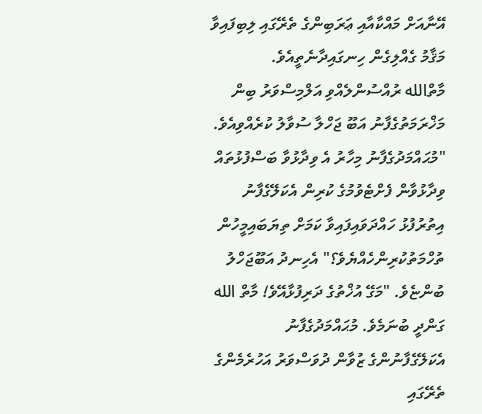އޭނާއަށް މައްކާއާއި ޢަރަބިންގެ ތެރޭގައި ލިބިފައިވާ މަޤާމު ގެއްލިގެން ހިނގައިދާނެތީއެވެ.
މާތްالله ރުއްސުންލެއްވި އަލްމިސްވަރު ބިން މަޚްރަމަތުގެފާނު އަބޫ ޖަހްލާ ސުވާލު ކުރެއްވިއެވެ. "މުޙައްމަދުގެފާނު މިހާރު އެ ވިދާޅުވާ ބަސްފުޅުތައް ވިދާޅުވާން ފެށްޓެވުމުގެ ކުރިން އެކަލޭގެފާނު އިތުރުފުޅު ހައްދަވައިފައިވާ ކަމަށް ތިޔަބައިމީހުން ތުހްމަތުކުރިންހެއްޔެވެ؟" އެހިނދު އަބޫޖަހްލު ބުންޏެވެ. "މަގޭ އުޚްތުގެ ދަރިފުޅާއޭވެ! މާތް الله ގަންދީ ބުނަމެވެ. މުޙައްމަދުގެފާނު އެކަލޭގެފާނުންގެ ޒުވާން ދުވަސްވަރު އަހުރެމެންގެ ތެރޭގައި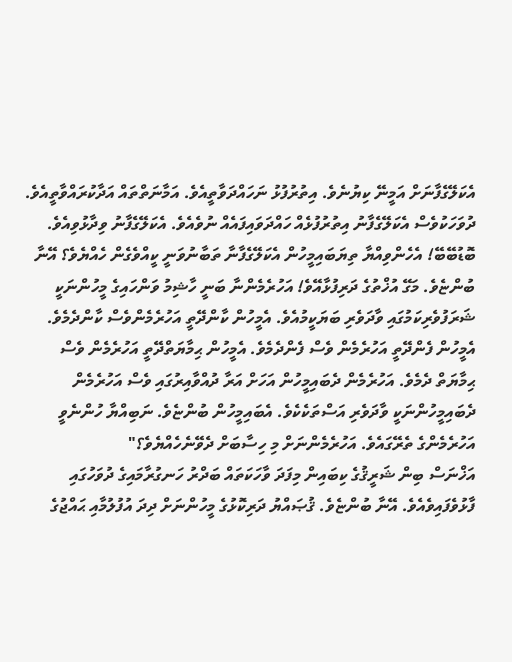އެކަލޭގެފާނަށް އަމީނޭ ކިޔުނެވެ. އިތުރުފުޅު ނަހައްދަވާތީއެވެ. އަމާނަތްތައް އަދާކުރައްވާތީއެވެ. ދުވަހަކުވެސް އެކަލޭގެފާނު އިތުރުފުޅެއް ހައްދަވައިފައެއް ނުވެއެވެ. އެކަލޭގެފާނު ވިދާޅުވިއެވެ. ބޮޑުބޭބޭ! އެހެންވިއްޔާ ތިޔަބައިމީހުން އެކަލޭގެފާނާ ތަބާނުވަނީ ކީއްވެގެން ހެއްޔެވެ؟ އޭނާ ބުންޏެވެ. މަގޭ އުޚްތުގެ ދަރިފުޅާއޭވެ! އަހުރެމެންނާ ބަނީ ހާޝިމު ވަންހައިގެ މީހުންނަކީ ޝަރަފުވެރިކަމުގައި ވާދަވެރި ބަޔަކީމުއެވެ. އެމީހުން ކާންދޭތީ އަހުރެމެންވެސް ކާންދެމެވެ. އެމީހުން ފެންދޭތީ އަހުރެމެން ވެސް ފެންދެމެވެ. އެމީހުން ޙިމާޔަތްދޭތީ އަހުރެމެން ވެސް ޙިމާޔަތް ދެމެވެ. އަހުރެމެން ދެބައިމީހުން އަހަށް އަރާ ދުއްވާއިރުގައި ވެސް އަހުރެމެން ދެބައިމީހުންނަކީ ވާދަވެރި އަސްތަކެކެވެ. އެބައިމީހުން ބުންޏެވެ. ނަބިއްޔާ ހުންނެވީ އަހުރެމެންގެ ތެރޭގައެވެ. އަހުރެމެންނަށް މި ހިސާބަށް ދެވޭނެހެއްޔެވެ؟"
އަޚްނަސް ބިން ޝަރީޤުގެ ކިބައިން މިފަދަ ވާހަކަތައް ބަދްރު ހަނގުރާމައިގެ ދުވަހުގައި ފާޅުވެފައިވެއެވެ. އޭނާ ބުންޏެވެ. ޤުޞައްޔު ދަރިކޮޅުގެ މީހުންނަށް ދިދަ އުފުލުމާއި ޙައްޖުގެ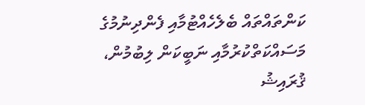ކަންތައްތައް ބެލެހެއްޓުމާއި ފެންދިނުމުގެ މަސައްކަތްކުރުމާއި ނަބީކަން ލިބުމުން، ޤުރައިޝު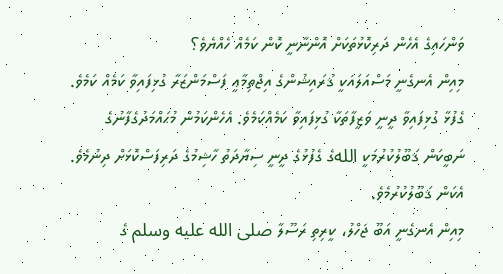ވަންހައިގެ އެހެން ދަރިކޮޅުތަކަށް އޮންނާނީ ކޮން ކަމެއް ހެއްޔެވެ؟
މިއިން އެނގެނީ މަސްއަލައަކީ ޤުރައިޝުންގެ އިޖްތިމާޢީ ފަސްމަންޒަރާ ގުޅިފައިވާ ކަމެއް ކަމެވެ. ގެފުޅާ ގުޅިފައިވާ ދީނީ ވަޒީފާތަކާ ގުޅިފައިވާ ކަމެއްކަމެވެ. އެހެންކަމުން މުޙައްމަދުގެފާނުގެ ނަބީކަން ޤަބޫލުކުރުމަކީ اللهގެ ގެފުޅުގެ ދީނީ ސިޔާދަތު ހާޝިމުގެ ދަރިފަސްކޮޅަށް ދިނުމެވެ. އެކަން ޤަބޫލުކުރުމެވެ.
މިއިން އެނގެނީ އަބޫ ޖަހްލު، ކީރިތި ރަސޫލާ صلى الله عليه وسلم ގެ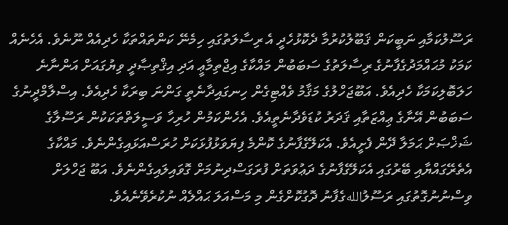ރަސޫލުކަމާއި ނަބީކަން ޤަބޫލުކުރުމާ ދެކޮޅުހެދީ އެ ރިސާލަތުގައި ހިމެނޭ ކަންތައްތަކާ ހެދިއެއް ނޫނެވެ. އެހެނެއް ކަމަކު މުޙައްމަދުގެފާނުގެ ރިސާލަތުގެ ސަބަބުން މައްކާގެ އިޖްތިމާޢީ އަދި އިޤްތިޞާދީ ވިޔުގައަށް އަންނާނެ ހަލަބޮލިކަމަކާ ހެދިއެވެ. އަބޫޖަހްލުގެ މަޤާމު ވެއްޓިގެން ހިނގައިދާނެތީ ގަންނަ ބިރަކާ ހެދިއެވެ. އިސްލާމްދީނުގެ ސަބަބުން އޭނާގެ ޢިއްޒަތާއި ޤަދަރު ކުޑަވެދާނެތީއެވެ. އެހެންކަމުން ހުރިހާ ވަސީލަތްތަކަކުން ރަސޫލާގެ ޝަޚްޞަށް ޙަމަލާ ދޭން ފެށީއެވެ. އެކަލޭގެފާނުގެ ކޮންމެ ފިޔަވަޅުފުޅަކަށް ހުރަސްއަޅައިގެންނެވެ. މައްކާގެ އެތެރޭގައްޔާއި ބޭރުގައި އެކަލޭގެފާނުގެ ދަޢުވަތަށް ފުރަގަސްދިނުމަށް ގޮވައިލައިގެންނެވެ. އަބޫ ޖަހްލަށް ވިސްނުނުގޮތުގައި ރަސޫލުاللهގެފާނު ދޮގުކޮށްގެން މި މަސްއަލަ ޙައްލެއް ނުކުރެވޭނެއެވެ.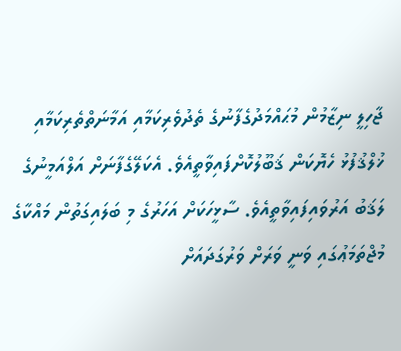ޖާހިލީ ނިޒާމުން މުޙައްމަދުގެފާނުގެ ތެދުވެރިކަމާއި އަމާނަތްތެރިކަމާއި ޚުލްޤުފުޅު ހެޔޮކަން ޤަބޫލުކޮށްފައިވާތީއެވެ. އެކަލޭގެފާނަށް އަލްއަމީނުގެ ލަޤަބު އަރުވައިފައިވާތީއެވެ. ސާޅީހަކަށް އަހަރުގެ މި ބަލައިގަތުން މައްކާގެ މުޖްތަމަޢުގައި ވަނީ ވަރަށް ވަރުގަދައަށް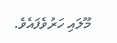މޫލައި ހަރުވެފައެވެ.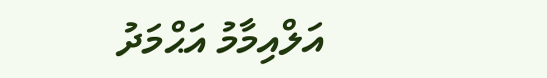އަލްއިމާމު އަޙްމަދު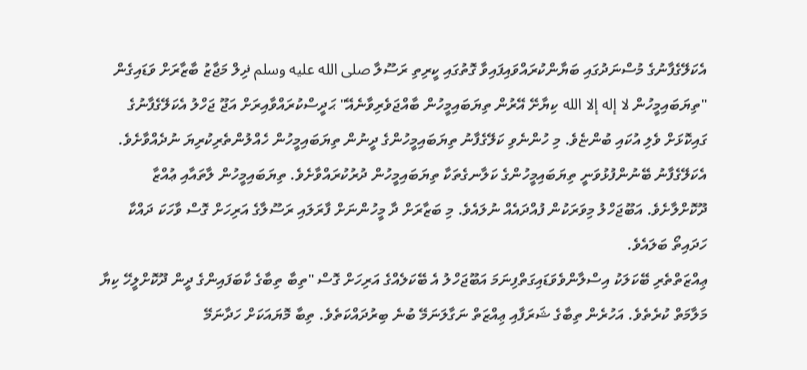އެކަލޭގެފާނުގެ މުސްނަދުގައި ބަޔާންކުރައްވައިފައިވާ ގޮތުގައި ކީރިތި ރަސޫލާ صلى الله عليه وسلم ޛިލް މަޖާޒު ބާޒާރަށް ވަޑައިގެން "ތިޔަބައިމީހުން لا إله إلا الله ކިޔާށޭ އޭރުން ތިޔަބައިމީހުން ބާއްޖަވެރިވާނެއޭ" ޙަދީސްކުރައްވާއިރަށް އަޖޫ ޖަހްލު އެކަލޭގެފާނުގެ ގައިކޮޅަށް ވެލި އުކައި ބުންޏެވެ. މި ހުންނެވި ކަލޭގެފާނު ތިޔަބައިމީހުންގެ ދީނުން ތިޔަބައިމީހުން ހެއްލުންތެރިކުރިޔަ ނުދެއްވާށެވެ. އެކަލޭގެފާނު ބޭނުންފުޅުވަނީ ތިޔަބައިމީހުންގެ ކަލާނގެތަކާ ތިޔަބައިމީހުން ދުރުކުރައްވާށެވެ. ތިޔަބައިމީހުން ލާތައާއި ޢުއްޒާ ދޫކޮށްލާށެވެ. އަބޫޖަހްލު މިވަރަކުން ފުއްދައެއް ނުލައެވެ. މި ބަޒާރަށް ދާ މީހުންނަށް ފާރަލައި ރަސޫލާގެ އަރިހަށް ގޮސް ވާހަކަ ދައްކާ ހަދައިތޯ ބަލައެވެ.
ޢިއްޒަތްތެރި ބޭކަލަކު އިސްލާންވެވަޑައިގަތްފިނަމަ އަބޫޖަހްލު އެ ބޭކަލެއްގެ އަރިހަށް ގޮސް "ތިބާ ތިބާގެ ކާބަފައިންގެ ދީން ދޫކޮށްލީހޭ ކިޔާ މަލާމަތް ކުރެތެވެ. އަހުރެން ތިބާގެ ޝަރަފާއި ޢިއްޒަތް ނަގާލަނަމޭ ބުނެ ބިރުދައްކަތެވެ. ތިބާ މޮޔައަކަށް ހަދާނަމޭ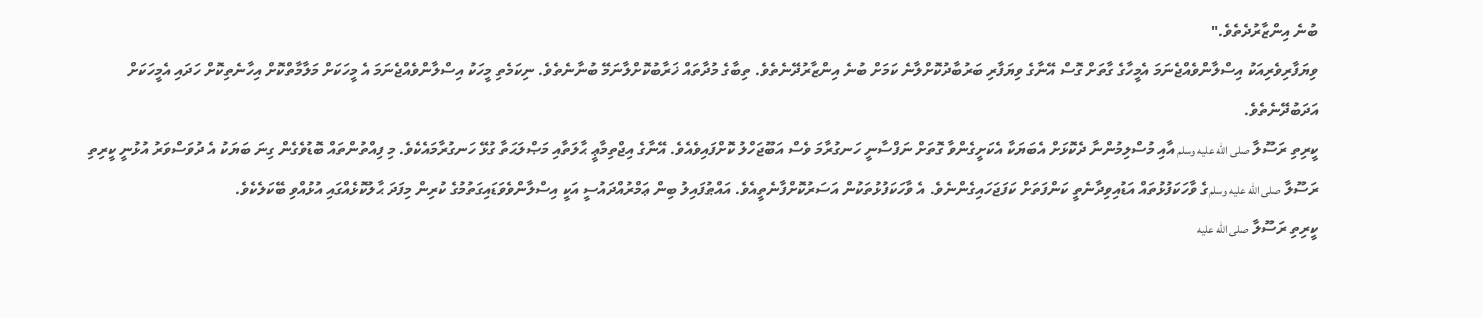ބުނެ އިންޒާރުދެތެވެ."
ވިޔަފާރިވެރިއަކު އިސްލާންވެއްޖެނަމަ އެމީހާގެ ގާތަށް ގޮސް އޭނާގެ ވިޔަފާރި ބަރުބާދުކޮށްލާނެ ކަމަށް ބުނެ އިންޒާރުދޭނެތެވެ. ތިބާގެ މުދާތައް ޚަރާބުކޮށްލާނަމޭ ބުނާނެތެވެ. ނިކަމެތި މީހަކު އިސްލާންވެއްޖެނަމަ އެ މީހަކަށް މަލާމާތްކޮށް އިހާނެތިކޮށް ހަދައި އެމީހަކަށް އަދަބުދޭނެތެވެ.
ކީރިތި ރަސޫލާ صلى الله عليه وسلم އާއި މުސްލިމުންނާ ދެކޮޅަށް އެބަޔަކާ އެކަށީގެންވާ ގޮތަށް ނަފްސާނީ ހަނގުރާމަ ވެސް އަބޫޖަހްލު ކޮށްފައިވެއެވެ. އޭނާގެ އިޖްތިމާޢީ ޙާލަތާއި މަޞްލަޙަތާ ގުޅޭ ހަނގުރާމައެކެވެ. މި ފިއްތުންތައް ބޮޑުވެގެން ގިނަ ބަޔަކު އެ ދުވަސްވަރު އުޅުނީ ކީރިތި ރަސޫލާ صلى الله عليه وسلمގެ ވާހަކަފުޅުތައް އަޑުއިވިދާނެތީ ކަންފަތަށް ކަފަޖަހައިގެންނެވެ. އެ ވާހަކަފުޅުތަކުން އަސަރުކޮށްފާނެތީއެވެ. އައްޠުފައިލު ބިން ޢަމްރުއްދައުސީ އަކީ އިސްލާންވެވަޑައިގަތުމުގެ ކުރިން މިފަދަ ޙާލުކޮޅެއްގައި އުޅުއްވި ބޭކަލެކެވެ.
ކީރިތި ރަސޫލާ صلى الله عليه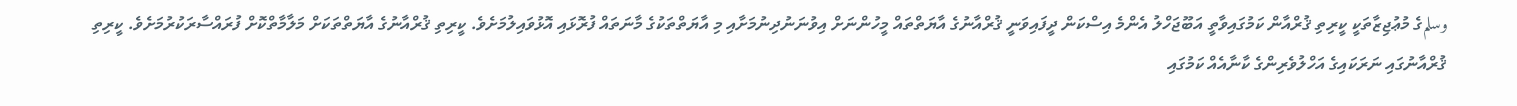وسلمގެ މުޢުޖިޒާތަކީ ކީރިތި ޤުރްއާން ކަމުގައިވާތީ އަބޫޖަހްލު އެންމެ އިސްކަން ދީފައިވަނީ ޤުރްއާނުގެ އާޔަތްތައް މީހުންނަށް އިވުނަނުދިނުމަށާއި މި އާޔަތްތަކުގެ މާނަތައް ފުރޮޅައި އޮޅުވައިލުމަށެވެ. ކީރިތި ޤުރްއާނުގެ އާޔަތްތަކަށް މަލާމާތްކޮށް ފުރައްސާރަކުރުމަށެވެ. ކީރިތި ޤުރްއާނުގައި ނަރަކައިގެ އަހްލުވެރިންގެ ކާނާއެއް ކަމުގައި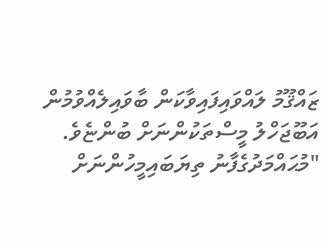ޒައްޤޫމު ލައްވައިފައިވާކަން ބާވައިލެއްވުމުން އަބޫޖަހްލު މީސްތަކުންނަށް ބުންޏެވެ. "މުޙައްމަދުގެފާނު ތިޔަބައިމީހުންނަށް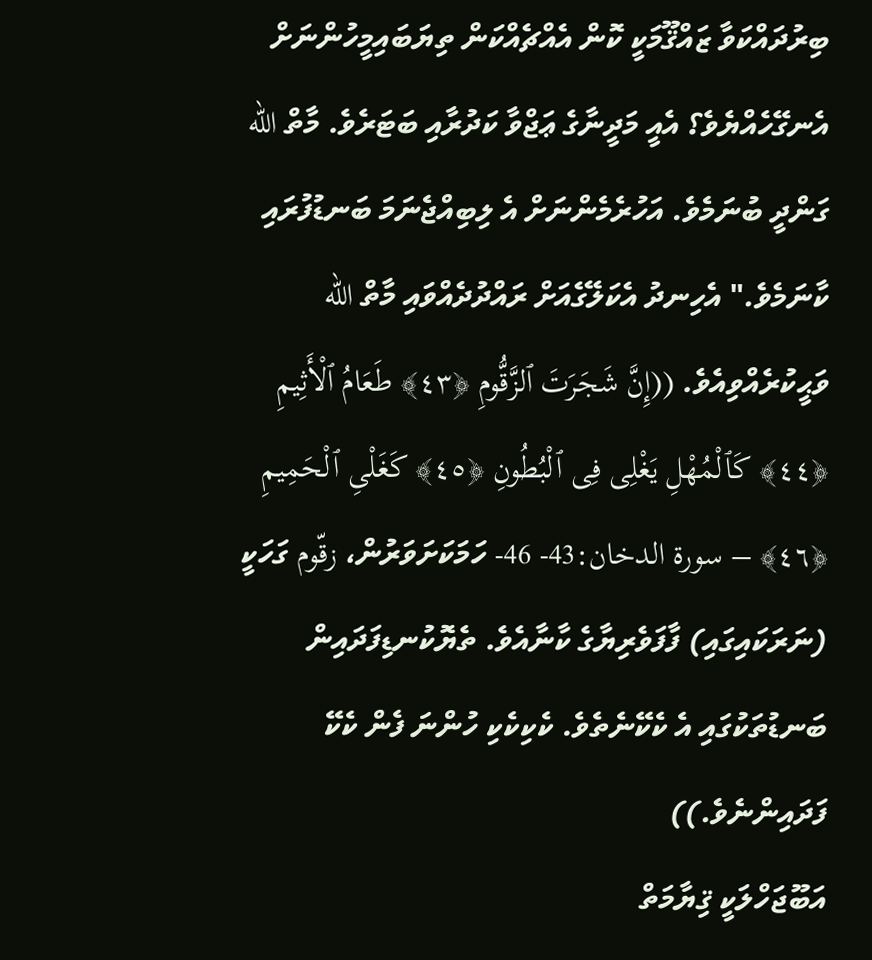ބިރުދައްކަވާ ޒައްޤޫމަކީ ކޮން އެއްޗެއްކަން ތިޔަބައިމީހުންނަށް އެނގޭހެއްޔެވެ؟ އެއީ މަދީނާގެ ޢަޖްވާ ކަދުރާއި ބަޓަރެވެ. މާތް الله ގަންދީ ބުނަމެވެ. އަހުރެމެންނަށް އެ ލިބިއްޖެނަމަ ބަނޑުފުރައި ކާނަމެވެ." އެހިނދު އެކަލޭގެއަށް ރައްދުދެއްވައި މާތް الله ވަޙީކުރެއްވިއެވެ. ((إِنَّ شَجَرَتَ ٱلزَّقُّومِ ﴿٤٣﴾ طَعَامُ ٱلْأَثِيمِ ﴿٤٤﴾ كَٱلْمُهْلِ يَغْلِى فِى ٱلْبُطُونِ ﴿٤٥﴾ كَغَلْىِ ٱلْحَمِيمِ ﴿٤٦﴾ – سورة الدخان:43- 46- ހަމަކަށަވަރުން، زقّوم ގަހަކީ (ނަރަކައިގައި) ފާފަވެރިޔާގެ ކާނާއެވެ. ތެޔޮކުނޑިފަދައިން ބަނޑުތަކުގައި އެ ކެކޭނެތެވެ. ކެކިކެކި ހުންނަ ފެން ކެކޭ ފަދައިންނެވެ.))
އަބޫޖަހްލަކީ ޤިޔާމަތް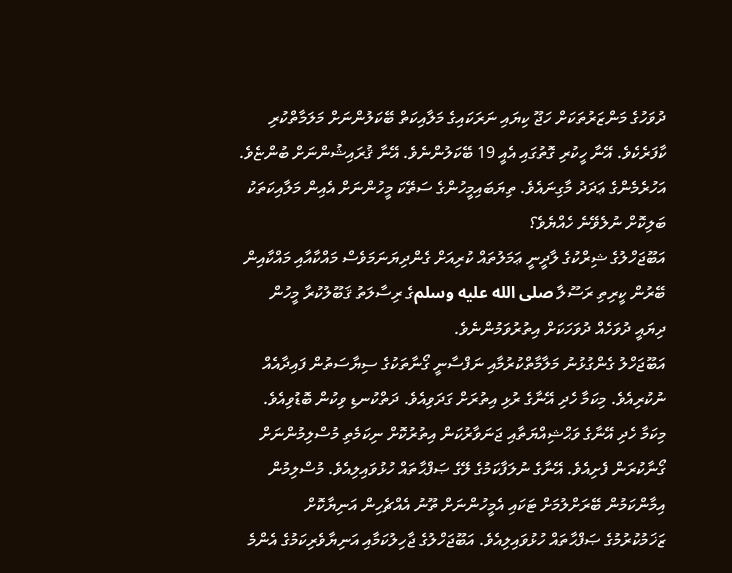ދުވަހުގެ މަންޒަރުތަކަށް ހަޖޫ ކިޔައި ނަރަކައިގެ މަލާއިކަތް ބޭކަލުންނަށް މަލަމާތްކުރި ކާފަރެކެވެ. އޭނާ ހީކުރި ގޮތުގައި އެއީ 19 ބޭކަލުންނެވެ. އޭނާ ޤުރައިޝުންނަށް ބުންޏެވެ. އަހުރެމެންގެ ޢަދަދު މާގިނައެވެ. ތިޔަބައިމީހުންގެ ސަތޭކަ މީހުންނަށް އެއިން މަލާއިކަތަކު ބަލިކޮށް ނުލެވޭނެ ހެއްޔެވެ؟
އަބޫޖަހްލުގެ ޝިރްކުގެ ލާދީނީ ޢަމަލުތައް ކުރިއަށް ގެންދިޔަނަމަވެސް މައްކާއާއި މައްކާއިން ބޭރުން ކީރިތި ރަސޫލާ صلى الله عليه وسلمގެ ރިސާލަތު ޤަބޫލުކުރާ މީހުން ދިޔައީ ދުވަހެއް ދުވަހަކަށް އިތުރުވަމުންނެވެ.
އަބޫޖަހްލު ގެންގުޅުނު މަލާމާތްކުރުމާއި ނަފްސާނީ ގޯނާތަކުގެ ސިޔާސަތުން ފައިދާއެއް ނުކުރިއެވެ. މިކަމާ ހެދި އޭނާގެ ރުޅި އިތުރަށް ގަދަވިއެވެ. ދަތްކުނޑި ވިކުން ބޮޑުވިއެވެ. މިކަމާ ހެދި އޭނާގެ ވަޙްޝިއްޔަތާއި ޖަނަވާރުކަން އިތުރުކޮށް ނިކަމެތި މުސްލިމުންނަށް ގޯނާކުރަން ފެށިއެވެ. އޭނާގެ ނުލަފާކަމުގެ ލޭގެ ޞަފްޙާތައް ހުޅުވައިލިއެވެ. މުސްލިމުން އިމާންކަމުން ބޭރަށްލުމަށް ޓަކައި އެމީހުންނަށް ތޫނު އެއްޗެހިން އަނިޔާކޮށް  ޒަޚަމުކުރުމުގެ ޞަފްޙާތައް ހުޅުވައިލިއެވެ. އަބޫޖަހްލުގެ ޖާހިލުކަމާއި އަނިޔާވެރިކަމުގެ އެންމެ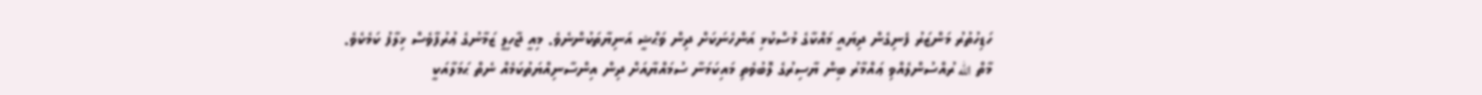ހަޑިހުތުރު މަންޒަރު ފެނިގެން ދިޔައީ މައްކާގެ މުސްކުޅި އަންހެނަކަށް ދިން ވަޙްޝީ އަނިޔާތަކުންނެވެ. މިއީ ޖާހިލީ ޒަމާނުގެ ޢުރުފާވެސް ޚިލާފު ކަމެކެވެ.
މާތް الله ރުއްސުންލެއްވި ޢައްމާރު ބިން ޔާސިރުގެ ލޮބުވެތި މައިކަމަނާ ސުމައްޔާއަށް ދިން އިންސާނިއްޔަތުކަމެއް ނެތް ޙަމަލާއަކީ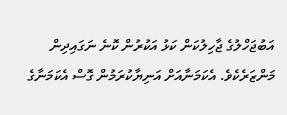އަބުޖަހްލުގެ ޖާހިލުކަން ކަޅު އަކުރުން ކޮނެ ނަގައިދިން މަންޒަރެކެވެ. އެކަމަނާއަށް އަނިޔާކުރަމުން ގޮސް އެކަމަނާގެ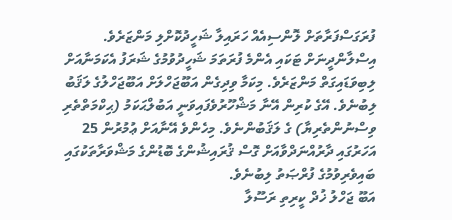ފުރަގަސްފަރާތަށް ލޮންސިއެއް ހަރައިލާ ޝަހީދުކޮށްލި މަންޒަރެވެ. އިސްލާންދީނަށް ޓަކައި އެންމެ ފުރަތަމަ ޝަހީދުވުމުގެ ޝަރަފު އެކަމަނާއަށް ލިބިވަޑައިގަތް މަންޒަރެވެ. މިކަމާ ވިދިގެން އަބޫޖަހްލަށް އަބޫޖަހްލުގެ ލަޤަބު ލިބުނެވެ. އޭގެ ކުރިން އޭނާ މަޝްހޫރުވެފައިވަނީ އަބުލްޙަކަމު (ޙިކްމަތްތެރި ވިސްނުންތެރިޔާ) ގެ ލަޤަބުންނެވެ. މިހެންވެ އޭނާއަށް ޢުމުރުން 25 އަހަރުގައި ދާރުއްނަދްވާއަށް ގޮސް ޤުރައިޝުންގެ ބޮޑުންގެ މަޝްވަރާތަކުގައި ބައިވެރިވުމުގެ ފުރްޞަތު ލިބުނެވެ.
އަބޫ ޖަހްލު ޚުދް ކީރިތި ރަސޫލާ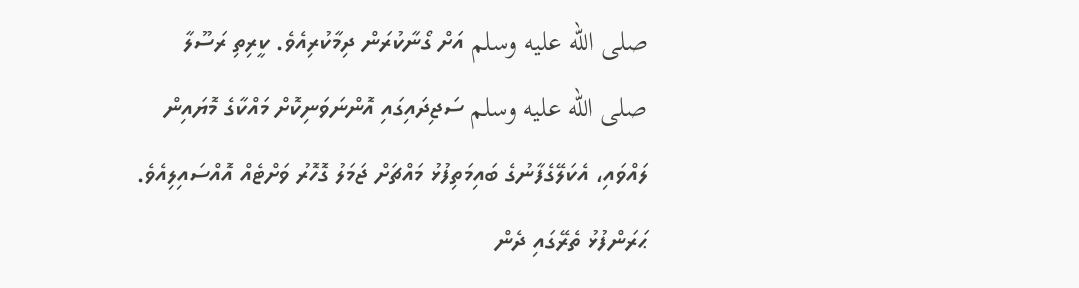صلى الله عليه وسلم އަށް ގޯނާކުރަން ދިމާކުރިއެވެ. ކީރިތި ރަސޫލާ صلى الله عليه وسلم ސަޖިދައިގައި އޮންނަވަނިކޮށް މައްކާގެ މޮޔައިން ލައްވައި، އެކަލޭގެފާނުގެ ބައިމަތިފުޅު މައްޗަށް ޖަމަލު ގޮހޮރު ވަށްޓެއް އޮއްސައިލިއެވެ. ޙަރަންފުޅު ތެރޭގައި ދެން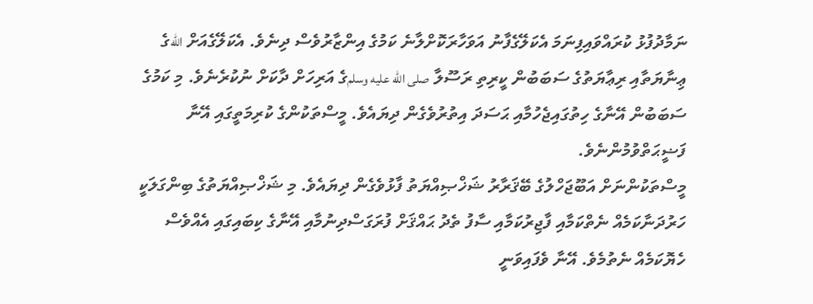ނަމާދުފުޅު ކުރައްވައިފިނަމަ އެކަލޭގެފާނު އަވަހާރަކޮށްލާނެ ކަމުގެ އިންޒާރުވެސް ދިނެވެ. އެކަލޭގެއަށް اللهގެ ޢިނާޔަތާއި ރިޢާޔަތުގެ ސަބަބުން ކީރިތި ރަސޫލާ صلى الله عليه وسلمގެ އަރިހަށް ދާކަށް ނުކުރެނެވެ. މި ކަމުގެ ސަބަބުން އޭނާގެ ހިތުގައިޖެހުމާއި ޙަސަދަ އިތުރުވެގެން ދިޔައެވެ. މީސްތަކުންގެ ކުރިމަތީގައި އޭނާ ފަޟީޙަތްވުމުންނެވެ.
މީސްތަކުންނަށް އަބޫޖަހްލުގެ ބޭޤަރާރު ޝަޚްޞިއްޔަތު ފާޅުވެގެން ދިޔައެވެ. މި ޝަޚްޞިއްޔަތުގެ ބިންގަލަކީ ހަރުދަނާކަމެއް ނެތްކަމާއި ފާޖިރުކަމާއި ސާފު ތެދު ޙައްޤަށް ފުރަގަސްދިނުމާއި އޭނާގެ ކިބައިގައި އެއްވެސް ހެޔޮކަމެއް ނެތުމެވެ. އޭނާ ވެފައިވަނީ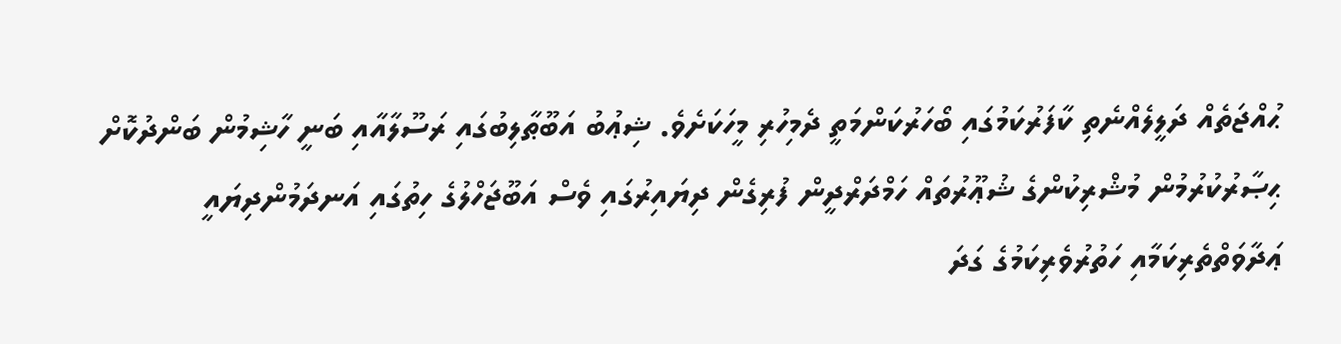ޙުއްޖަތެއް ދަލީލެއްނެތި ކާފަރުކަމުގައި ބޯހަރުކަންމަތީ ދެމިހުރި މީހަކަށެވެ. ޝިޢުބު އަބޫޠާލިބުގައި ރަސޫލާއާއި ބަނީ ހާޝިމުން ބަންދުކޮށް ޙިޞާރުކުރުމުން މުޝްރިކުންގެ ޝުޢޫރުތައް ހަމްދަރްދީން ފުރިގެން ދިޔައިރުގައި ވެސް އަބޫޖަހްލުގެ ހިތުގައި އަނދަމުންދިޔައީ ޢަދާވަތްތެރިކަމާއި ހަތުރުވެރިކަމުގެ ގަދަ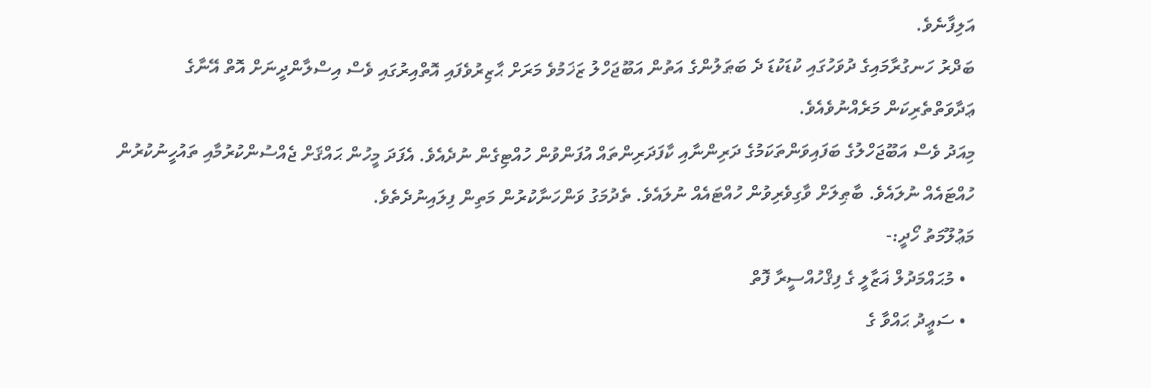އަލިފާނެވެ.
ބަދްރު ހަނގުރާމައިގެ ދުވަހުގައި ކުޑަކުޑަ ދެ ބަޠަލުންގެ އަތުން އަބޫޖަހްލު ޒަޚަމުވެ މަރަށް ޙާޒިރުވެފައި އޮތްއިރުގައި ވެސް އިސްލާންދީނަށް އޮތް އޭނާގެ ޢަދާވަތްތެރިކަން މަރެއްނުވެއެވެ.
މިއަދު ވެސް އަބޫޖަހްލުގެ ބަފައިވަންތަކަމުގެ ދަރިންނާއި ކާފަދަރިންތައް އުފަންވުން ހުއްޓިގެން ނުދެއެވެ. އެފަދަ މީހުން ޙައްޤަށް ޖެއްސުންކުރުމާއި ތައުހީނުކުރުން ހުއްޓައެއް ނުލައެވެ. ބާޠިލަށް ވާގިވެރިވުން ހުއްޓައެއް ނުލައެވެ. ތެދުމަގު ވަންހަނާކުރުން މަތިން ފިލައިނުދެތެވެ.
މަޢުލޫމަތު ހޯދީ:-
  • މުޙައްމަދުލް ޣަޒާލީ ގެ ފިޤްހުއްސީރާ ފޮތް
  • ސަޢީދު ޙައްވާ ގެ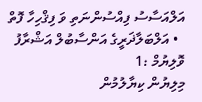އަލްއަސާސު ފިއްސުންނަތި ވަ ފިޤްހިހާ ފޮތް
  • އަލްބަލާޛަރީގެ އަންސާބުލް އަޝްރާފު ވޮލިޔުމް :1
މިލިޔުން ކިޔާލުމުން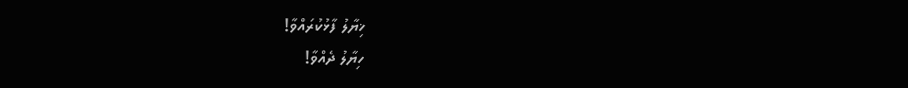ޚިޔާލު ފާޅުކުރައްވާ!
ހިޔާލު ދެއްވާ!